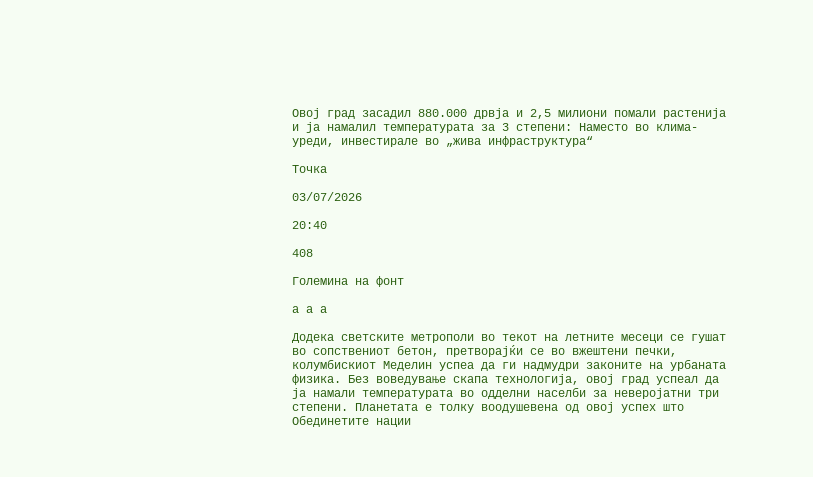Овој град засадил 880.000 дрвја и 2,5 милиони помали растенија и ја намалил температурата за 3 степени: Наместо во клима-уреди, инвестирале во „жива инфраструктура“

Точка

03/07/2026

20:40

408

Големина на фонт

а а а

Додека светските метрополи во текот на летните месеци се гушат во сопствениот бетон, претворајќи се во вжештени печки, колумбискиот Меделин успеа да ги надмудри законите на урбаната физика. Без воведување скапа технологија, овој град успеал да ја намали температурата во одделни населби за неверојатни три степени. Планетата е толку воодушевена од овој успех што Обединетите нации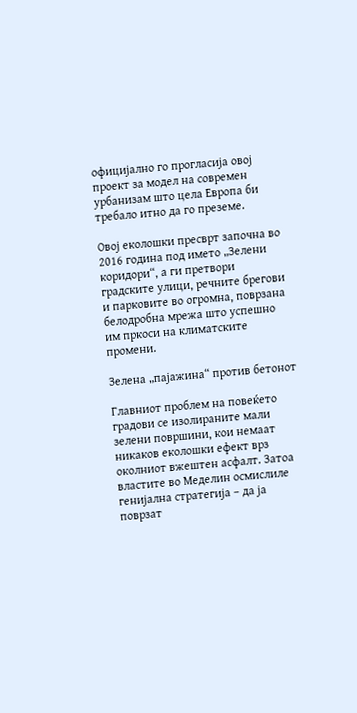официјално го прогласија овој проект за модел на современ урбанизам што цела Европа би требало итно да го преземе.

Овој еколошки пресврт започна во 2016 година под името „Зелени коридори“, а ги претвори градските улици, речните брегови и парковите во огромна, поврзана белодробна мрежа што успешно им пркоси на климатските промени.

Зелена „пајажина“ против бетонот

Главниот проблем на повеќето градови се изолираните мали зелени површини, кои немаат никаков еколошки ефект врз околниот вжештен асфалт. Затоа властите во Меделин осмислиле генијална стратегија – да ја поврзат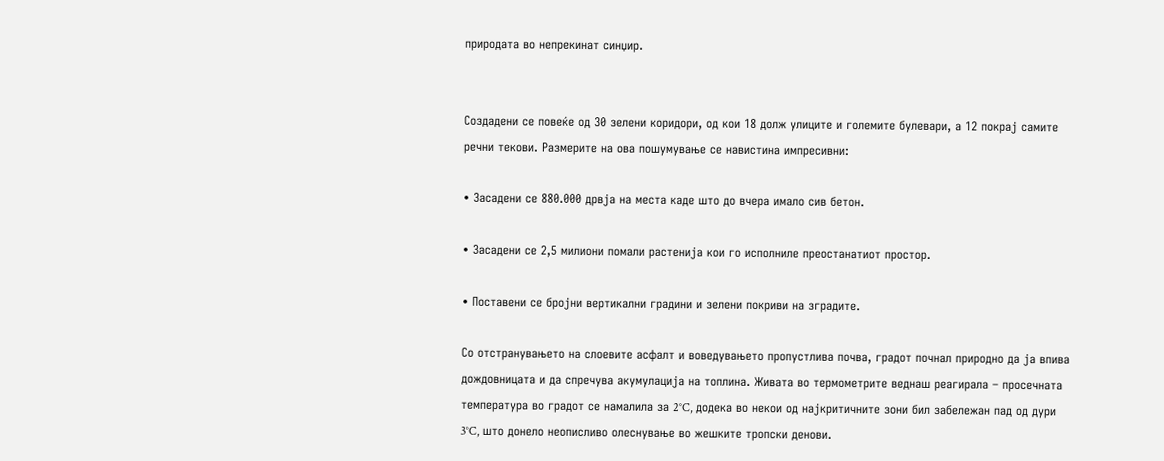природата во непрекинат синџир.


Создадени се повеќе од 30 зелени коридори, од кои 18 долж улиците и големите булевари, а 12 покрај самите речни текови. Размерите на ова пошумување се навистина импресивни:

• Засадени се 880.000 дрвја на места каде што до вчера имало сив бетон.

• Засадени се 2,5 милиони помали растенија кои го исполниле преостанатиот простор.

• Поставени се бројни вертикални градини и зелени покриви на зградите.

Со отстранувањето на слоевите асфалт и воведувањето пропустлива почва, градот почнал природно да ја впива дождовницата и да спречува акумулација на топлина. Живата во термометрите веднаш реагирала – просечната температура во градот се намалила за 2°C, додека во некои од најкритичните зони бил забележан пад од дури 3°C, што донело неописливо олеснување во жешките тропски денови.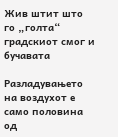Жив штит што го „голта“ градскиот смог и бучавата

Разладувањето на воздухот е само половина од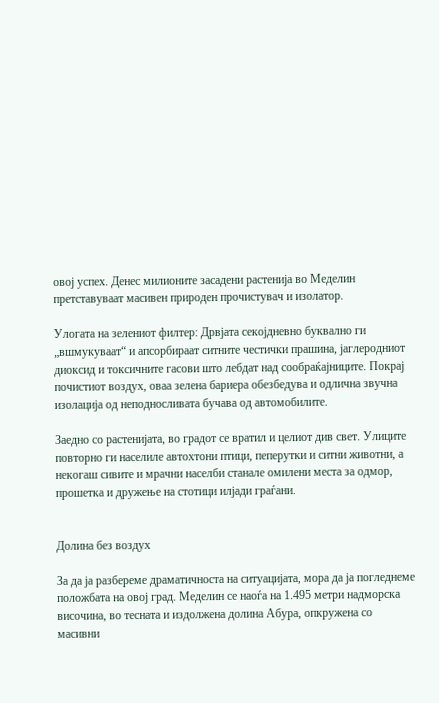овој успех. Денес милионите засадени растенија во Меделин претставуваат масивен природен прочистувач и изолатор.

Улогата на зелениот филтер: Дрвјата секојдневно буквално ги „вшмукуваат“ и апсорбираат ситните честички прашина, јаглеродниот диоксид и токсичните гасови што лебдат над сообраќајниците. Покрај почистиот воздух, оваа зелена бариера обезбедува и одлична звучна изолација од неподносливата бучава од автомобилите.

Заедно со растенијата, во градот се вратил и целиот див свет. Улиците повторно ги населиле автохтони птици, пеперутки и ситни животни, а некогаш сивите и мрачни населби станале омилени места за одмор, прошетка и дружење на стотици илјади граѓани.


Долина без воздух

За да ја разбереме драматичноста на ситуацијата, мора да ја погледнеме положбата на овој град. Меделин се наоѓа на 1.495 метри надморска височина, во тесната и издолжена долина Абура, опкружена со масивни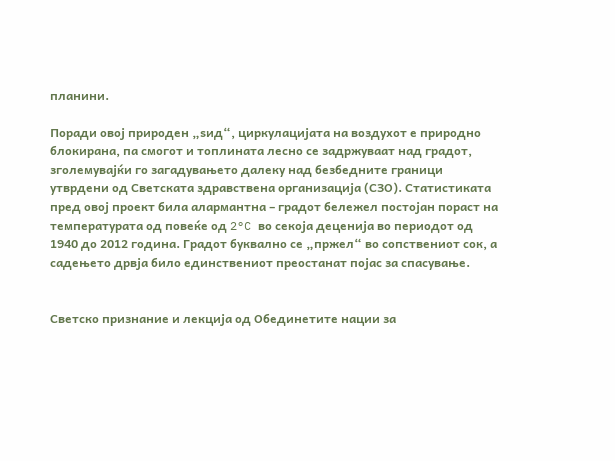планини.

Поради овој природен „ѕид“, циркулацијата на воздухот е природно блокирана, па смогот и топлината лесно се задржуваат над градот, зголемувајќи го загадувањето далеку над безбедните граници утврдени од Светската здравствена организација (СЗО). Статистиката пред овој проект била алармантна – градот бележел постојан пораст на температурата од повеќе од 2°C во секоја деценија во периодот од 1940 до 2012 година. Градот буквално се „пржел“ во сопствениот сок, а садењето дрвја било единствениот преостанат појас за спасување.


Светско признание и лекција од Обединетите нации за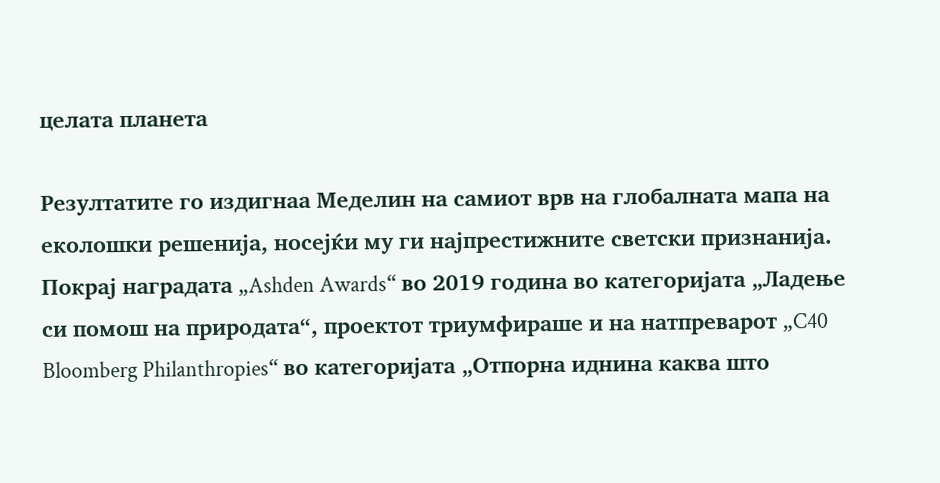целата планета

Резултатите го издигнаа Меделин на самиот врв на глобалната мапа на еколошки решенија, носејќи му ги најпрестижните светски признанија. Покрај наградата „Ashden Awards“ во 2019 година во категоријата „Ладење си помош на природата“, проектот триумфираше и на натпреварот „C40 Bloomberg Philanthropies“ во категоријата „Отпорна иднина каква што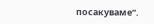посакуваме“.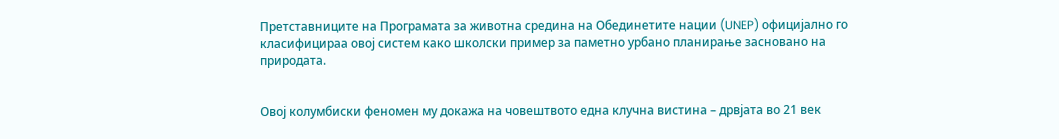Претставниците на Програмата за животна средина на Обединетите нации (UNEP) официјално го класифицираа овој систем како школски пример за паметно урбано планирање засновано на природата.


Овој колумбиски феномен му докажа на човештвото една клучна вистина – дрвјата во 21 век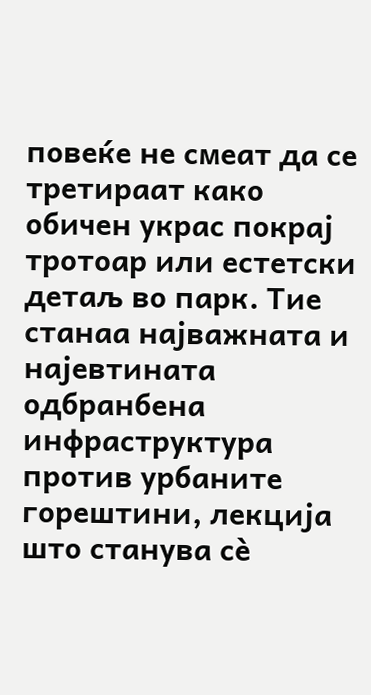повеќе не смеат да се третираат како обичен украс покрај тротоар или естетски детаљ во парк. Тие станаа најважната и најевтината одбранбена инфраструктура против урбаните горештини, лекција што станува сè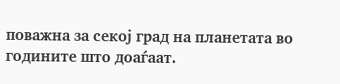поважна за секој град на планетата во годините што доаѓаат.